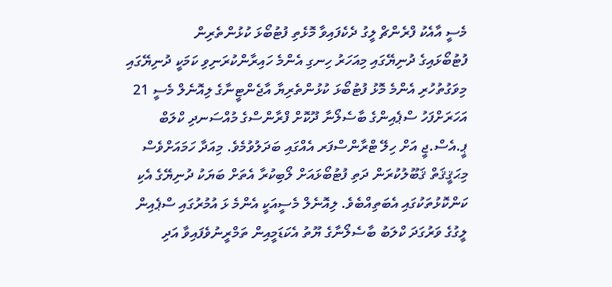މެސީ އާއެކު ފްރެންޗް ލީގު ދެކެފައިވާ މޮޅެތި ފުޓުބޯޅަ ކުޅުންތެރިން
ފުޓުބޯޅައިގެ ދުނިޔޭގައި މިއަހަރު ހިނގި އެންމެ ހައިރާންކުރަނިވި ކަމަކީ ދުނިޔޭގައި މިވަގުތުހުރި އެންމެ މޮޅު ފުޓުބޯޅަ ކުޅުންތެރިޔާ އާޖެންޓީނާގެ ލިއޮނެލް މެސީ 21 އަހަރަށްފަހު ސްޕެއިންގެ ބާސެލޯނާ ދޫކޮށް ފްރާންސްގެ މުއްސަނދި ކްލަބް ޕީ.އެސް.ޖީ އަށް ހިލޭ ޓްރާންސްފަރ އެއްގައި ބަދަލުވުމެވެ. މިއަދާ ހަމައަށްވެސް މިޙަޤީޤަތް ޤަބޫލުކުރަން ދަތި ފުޓުބޯޅައަށް ލޯބިކުރާ އެތަށް ބަޔަކު ދުނިޔޭގެ އެކި ކަންކޮޅުތަކުގައި އެބަތިއްބެވެ. ލިއޮނެލް މެސީއަކީ އެންމެ ޅަ އުމުރުގައި ސްޕެއިން ލީގުގެ ވަރުގަދަ ކްލަބު ބާސެލޯނާގެ ޔޫތު އެކަޑަމީއިން ތަމްރީނުވެފައިވާ އަދި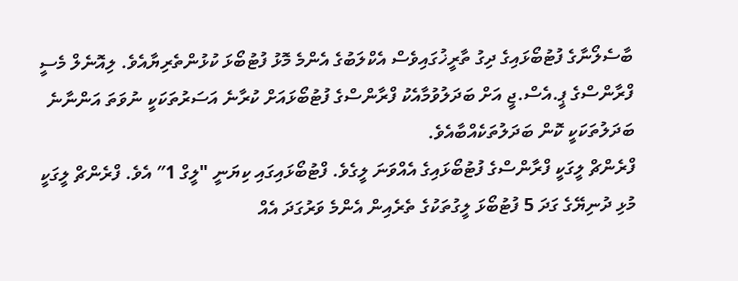ބާސެލޯނާގެ ފުޓުބޯޅައިގެ ދިގު ތާރީޚުގައިވެސް އެކްލަބުގެ އެންމެ މޮޅު ފުޓުބޯޅަ ކުޅުންތެރިޔާއެވެ. ލިއޮނެލް މެސީ ފްރާންސްގެ ޕީ.އެސް.ޖީ އަށް ބަދަލުވުމާއެކު ފްރާންސްގެ ފުޓުބޯޅައަށް ކުރާނެ އަސަރުތަކަކީ ނުވަތަ އަންނާނެ ބަދަލުތަކަކީ ކޮން ބަދަލުތަކެއްބާއެވެ.
ފްރެންޗް ލީގަކީ ފްރާންސްގެ ފުޓުބޯޅައިގެ އެއްވަނަ ލީގެވެ. ފްޓުބޯޅައިގައި ކިޔަނީ "ލީގް 1″ އެވެ. ފްރެންޗް ލީގަކީ މުޅި ދުނިޔޭގެ ގަދަ 5 ފުޓުބޯޅަ ލީގުތަކުގެ ތެރެއިން އެންމެ ވަރުގަދަ އެއް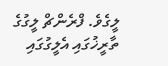ލީގެވެ. ފްރެންޗް ލީގުގެ ތާރީޚުގައި އެލީގުގައި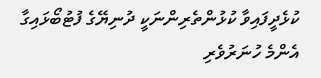ކުޅެދީފައިވާ ކުޅުންތެރިންނަކީ ދުނިޔޭގެ ފުޓުބޯޅައިގާ އެންމެ ހުނަރުވެރި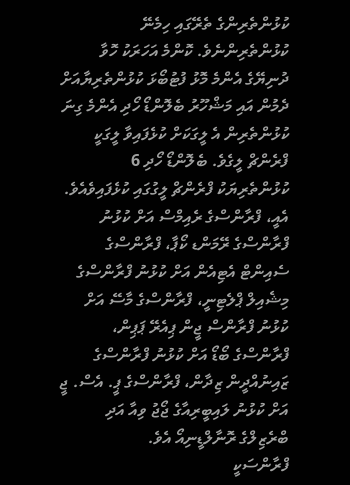ކުޅުންތެރިންގެ ތެރޭގައި ހިމެނޭ ކުޅުންތެރިންނެވެ. ކޮންމެ އަހަރަކު ހޮވާ ދުނިޔޭގެ އެންމެ މޮޅު ފުޓުބޯޅަ ކުޅުންތެރިޔާއަށް ދެމުން އައި މަޝްހޫރު ބެލޮންޑޯ ހޯދި އެންމެ ގިނަ ކުޅުންތެރިން އެ ލީގަކަށް ކުޅެފައިވާ ލީގަކީ ފްރެންޗް ލީގެވެ. ބެލޮންޑޯ ހޯދި 6 ކުޅުންތެރިޔަކު ފްރެންޗް ލީގުގައި ކުޅެފައިވެއެވެ. އެއީ، ފްރާންސްގެ ރެއިމްސް އަށް ކުޅުނު ފްރާންސްގެ ރޭމަންޑ ކޯޕާ، ފްރާންސްގެ ސެއިންޓް އެޓިއެން އަށް ކުޅުނު ފްރާންސްގެ މިޝެއިލް ޕްލެޓިނީ، ފްރާންސްގެ މާސޭ އަށް ކުޅުނު ފްރާންސް ޖީން ޕިއެރޭ ޕަޕިން، ފްރާންސްގެ ބޯޑޯ އަށް ކުޅުނު ފްރާންސްގެ ޒައިނުއްދީން ޒިދާން، ފްރާންސްގެ ޕީ. އެސް. ޖީ އަށް ކުޅުނު ލައިބީރިއާގެ ޖޯޖު ވިއާ އަދި ބްރެޒިލްގެ ރޮނާލްޑީނިއޯ އެވެ.
ފްރާންސަކީ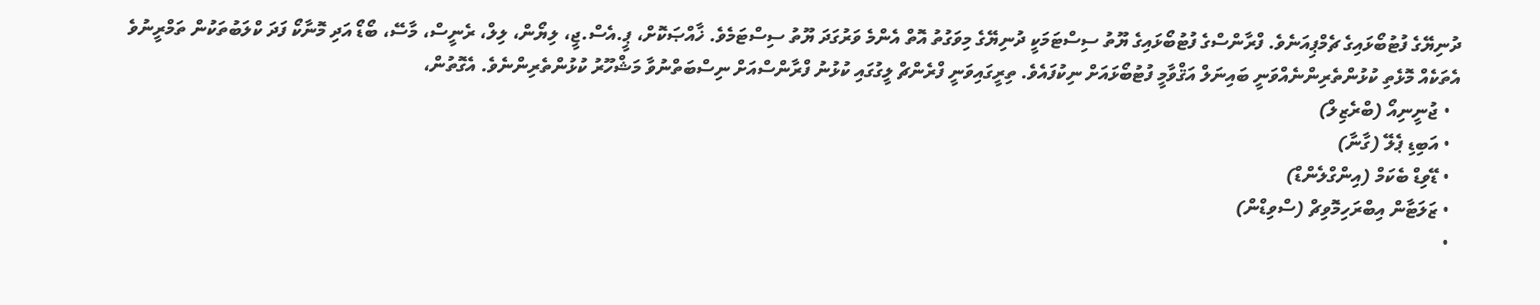ދުނިޔޭގެ ފުޓުބޯޅައިގެ ޗެމްޕިއަނެވެ. ފްރާންސްގެ ފުޓުބޯޅައިގެ ޔޫތު ސިސްޓަމަކީ ދުނިޔޭގެ މިވަގުތު އޮތް އެންމެ ވަރުގަދަ ޔޫތު ސިސްޓަމެވެ. ޚާއްޞަކޮށް، ޕީ.އެސް.ޖީ، ލިޔޯން، ލިލް، ރެނީސް، މާސޭ، ބޯޑޯ އަދި މޮނާކޯ ފަދަ ކްލަބުތަކުން ތަމްރީނުވެ އެތަކެއް މޮޅެތި ކުޅުންތެރިންނެއްވަނީ ބައިނަލް އަޤްވާމީ ފުޓުބޯޅައަށް ނިކުފައެވެ. ތިރީގައިވަނީ ފްރެންޗް ލީގުގައި ކުޅުނު ފްރާންސްއަށް ނިސްބަތްނުވާ މަޝްހޫރު ކުޅުންތެރިންނެވެ. އެގޮތުން،
  • ޖުނީނިއޯ (ބްރެޒިލް)
  • އަބިޑި ޕެލޭ (ގާނާ)
  • ޑޭވިޑް ބެކަމް (އިންގްލެންޑް)
  • ޒަލަޓާން އިބްރަހިމޮވިޗް (ސްވިޑްން)
  •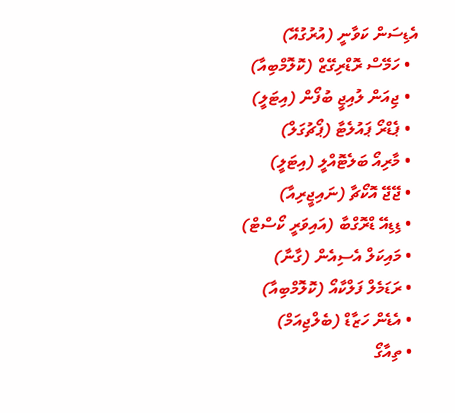އެޑިސަން ކަވާނީ (އުރުގުއޭ)
  • ހަމޭސް ރޮޑްރިގޭޒް (ކޮލޮމްބިއާ)
  • ޖިއަން ލުއިޖީ ބުފޯން (އިޓަލީ)
  • ޕެޑްރޯ ޕައުލެޓާ (ޕޯޗުގަލް)
  • މާރިއޯ ބަލެޓޮއްލީ (އިޓަލީ)
  • ޖޭޖޭ އޮކޯޗާ (ނައިޖީރިއާ)
  • ޑިޑިއޭ ޑްރޮގްބާ (އައިވަރީ ކޯސްޓް)
  • މައިކަލް އެސިއެން (ގާނާ)
  • ރަޑަމެލް ފަލްކާއޯ (ކޮލޮމްބިއާ)
  • އެޑެން ހަޒާޑް (ބެލްޖިއަމް)
  • ތިއާގޯ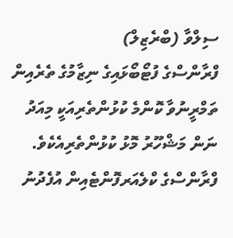ސިލްވާ (ބްރެޒިލް)
ފްރާންސްގެ ފުޓޯބޯޅައިގެ ނިޒާމުގެ ތެރެއިން ތަމްރީނުވާ ކޮންމެ ކުޅުންތެރިއަކީ މިއަދު ނަން މަޝްހޫރު މޮޅު ކުޅުންތެރިއެކެވެ. ފްރާންސްގެ ކްލެއަރފޮންޓެއިން އުފެދުނު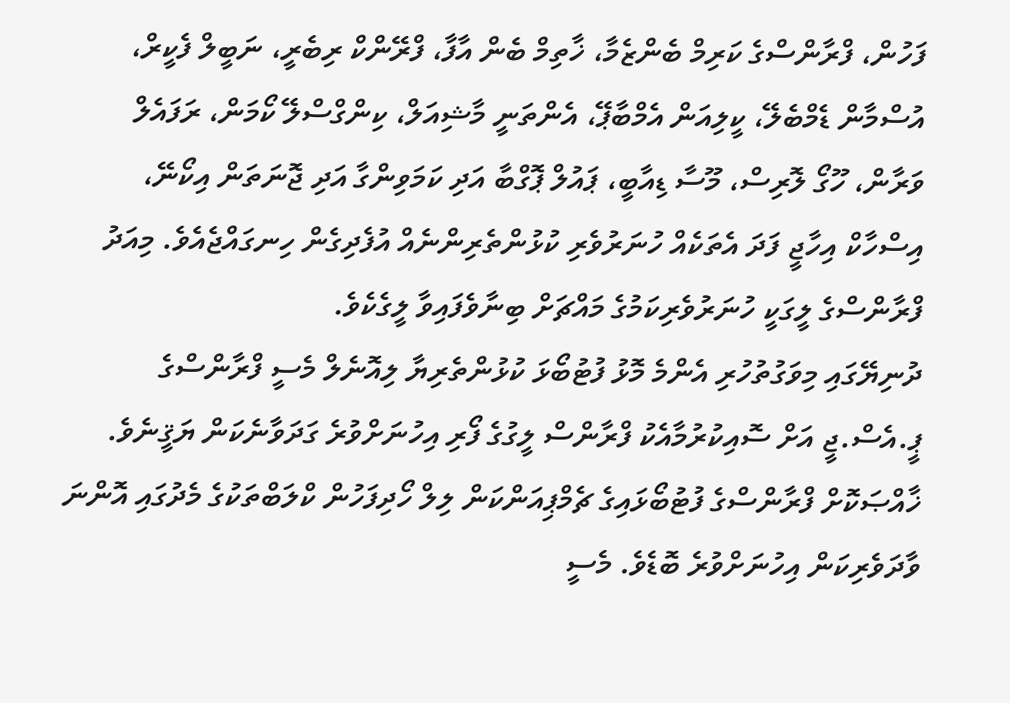ފަހުން، ފްރާންސްގެ ކަރިމް ބެންޒެމާ، ޚާތިމް ބެން އާފާ، ފްރޭންކް ރިބެރީ، ނަބީލް ފެކީރް، އުސްމާން ޑެމްބެލޭ، ކީލިއަން އެމްބާޕޭ، އެންތަނީ މާޝިއަލް، ކިންގްސްލޭ ކޯމަން، ރަފައެލް ވަރާން، ހޫގޯ ލޮރިސް، މޫސާ ޑިއާބީ، ޕައުލް ޕޮގްބާ އަދި ކަމަވިންގާ އަދި ޖޮނަތަން އިކޯނޭ، އިސްހާކް އިހާޖީ ފަދަ އެތަކެއް ހުނަރުވެރި ކުޅުންތެރިންނެއް އުފެދިގެން ހިނގައްޖެއެވެ. މިއަދު ފްރާންސްގެ ލީގަކީ ހުނަރުވެރިކަމުގެ މައްޗަށް ބިނާވެފައިވާ ލީގެކެވެ.
ދުނިޔޭގައި މިވަގުތުހުރި އެންމެ މޮޅު ފުޓުބޯޅަ ކުޅުންތެރިޔާ ލިއޮނެލް މެސީ ފްރާންސްގެ ޕީ.އެސް.ޖީ އަށް ސޮއިކުރުމާއެކު ފްރާންސް ލީގުގެ ފޯރި އިހުނަށްވުރެ ގަދަވާނެކަން ޔަޤީނެވެ. ޚާއްޞަކޮށް ފްރާންސްގެ ފުޓުބޯޅައިގެ ޗެމްޕިއަންކަން ލިލް ހޯދިފަހުން ކްލަބްތަކުގެ މެދުގައި އޮންނަ ވާދަވެރިކަން އިހުނަށްވުރެ ބޮޑެވެ. މެސީ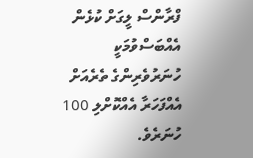ފްރާންސް ލީގަށް ކުޅެން އެއްބަސްވުމަކީ ހުނަރުވެރިންގެ ތެރެއަށް އެއްފަހަރާ އެއްކޮށްލި 100 ހުނަރެވެ.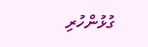ގުޅުންހުރި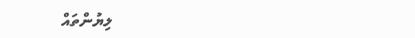ލިޔުންތައް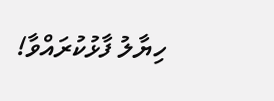ހިޔާލު ފާޅުކުރައްވާ!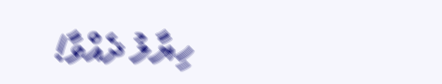ހިޔާލު ދެއްވާ!